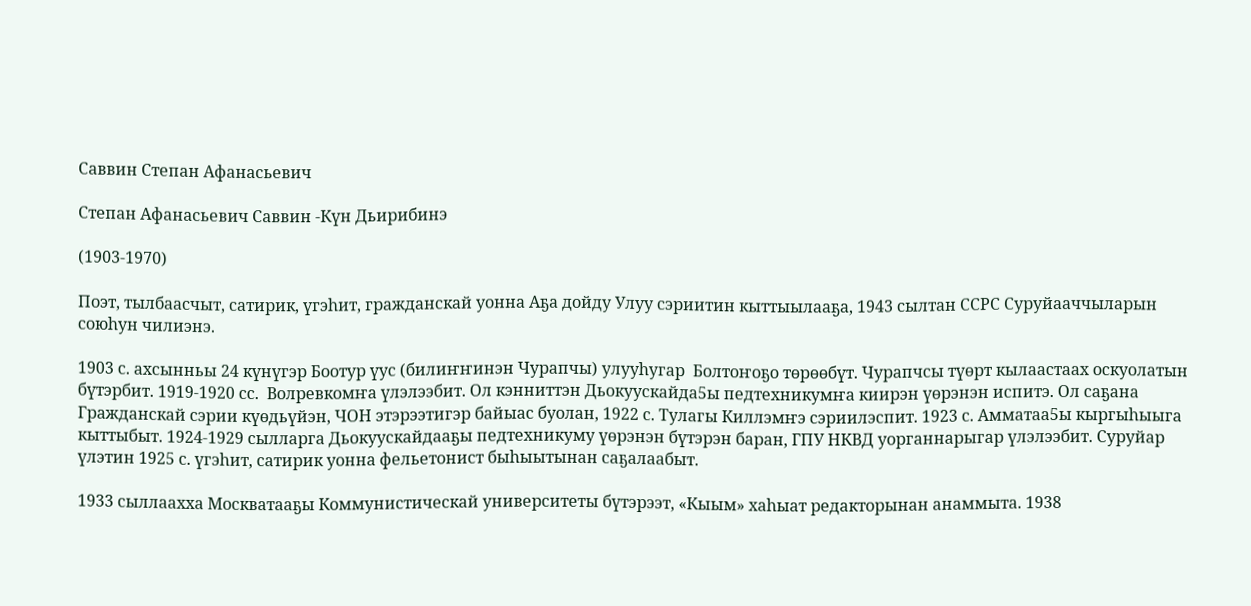Саввин Степан Афанасьевич

Степан Афанасьевич Саввин -Күн Дьирибинэ

(1903-1970)

Поэт, тылбаасчыт, сатирик, үгэhит, гражданскай уонна Aҕa дойду Улуу сэриитин кыттыылааҕа, 1943 сылтан ССРС Суруйааччыларын союhун чилиэнэ.

1903 с. ахсынньы 24 күнүгэр Боотур үус (билиҥҥинэн Чурапчы) улууhугар  Болтоҥоҕо төрөөбүт. Чурапчсы түөрт кылаастаах оскуолатын бүтэрбит. 1919-1920 сс.  Волревкомҥа үлэлээбит. Ол кэнниттэн Дьокуускайда5ы педтехникумҥа киирэн үөрэнэн испитэ. Ол саҕана Гражданскай сэрии күөдьүйэн, ЧОН этэрээтигэр байыас буолан, 1922 с. Тулагы Киллэмҥэ сэриилэспит. 1923 с. Амматаа5ы кыргыһыыга кыттыбыт. 1924-1929 сылларга Дьокуускайдааҕы педтехникуму үөрэнэн бүтэрэн баран, ГПУ НКВД уорганнарыгар үлэлээбит. Суруйар үлэтин 1925 с. үгэһит, сатирик уонна фельетонист быһыытынан саҕалаабыт.

1933 сыллаахха Москватааҕы Коммунистическай университеты бүтэрээт, «Кыым» хаһыат редакторынан анаммыта. 1938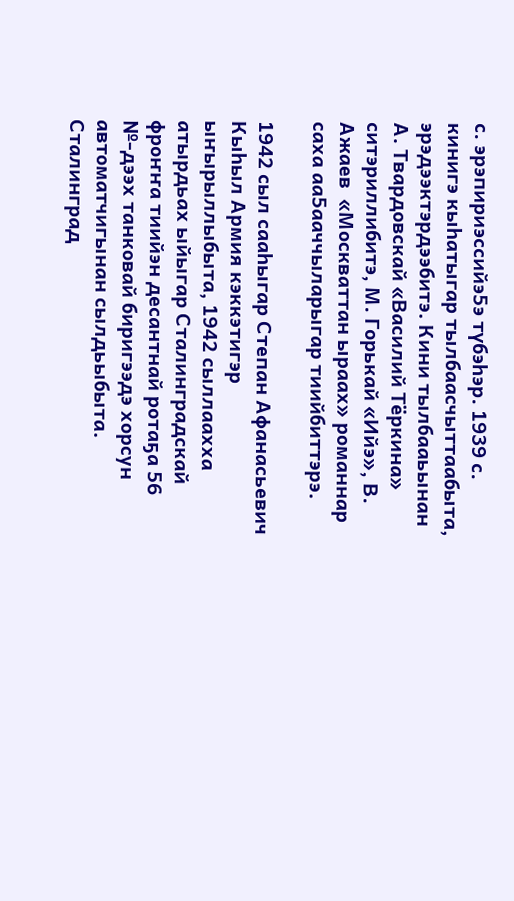с. эрэпириэссийэ5э түбэһэр. 1939 с. кинигэ кыһатыгар тылбаасчыттаабыта, эрэдээктэрдээбитэ. Кини тылбааьынан А. Твардовскай «Василий Тёркина» ситэриллибитэ, М. Горькай «Ийэ», В. Ажаев  «Москваттан ыраах» романнар саха аа5ааччыларыгар тиийбиттэрэ.

1942 сыл сааһыгар Степан Афанасьевич Кыhыл Армия кэккэтигэр ыҥырыллыбыта, 1942 сыллаахха атырдьах ыйыгар Сталинградскай фроҥҥа тиийэн десантнай ротаҕа 56 №-дээх танковай биригээдэ хорсун автоматчигынан сылдьыбыта. Сталинград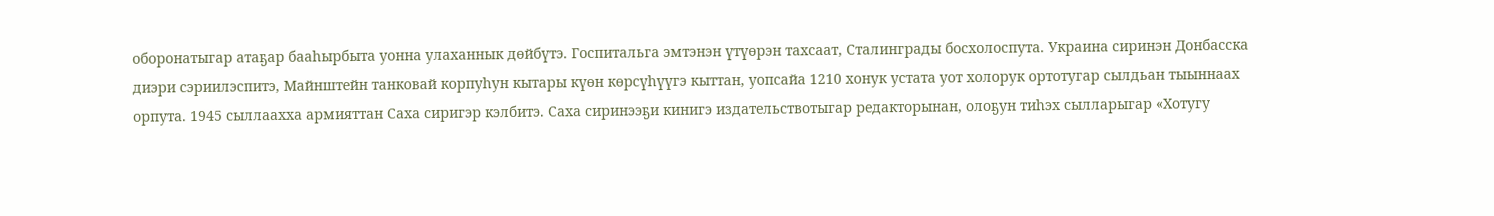оборонатыгар атаҕар бааhырбыта уонна улаханнык дөйбүтэ. Госпитальга эмтэнэн үтүөрэн тахсаат, Сталинграды босхолоспута. Украина сиринэн Донбасска диэри сэриилэспитэ, Майнштейн танковай корпуhун кытары күөн көрсүhүүгэ кыттан, уопсайа 1210 хонук устата уот холорук ортотугар сылдьан тыыннаах орпута. 1945 сыллаахха армияттан Саха сиригэр кэлбитэ. Саха сиринээҕи кинигэ издательствотыгар редакторынан, олоҕун тиhэх сылларыгар «Хотугу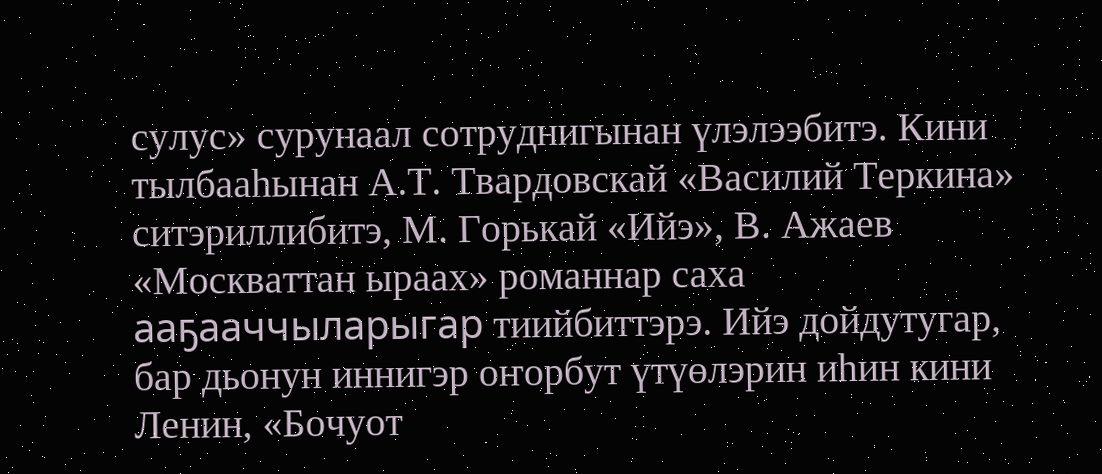сулус» сурунаал сотруднигынан үлэлээбитэ. Кини тылбааhынан А.Т. Твардовскай «Василий Теркина» ситэриллибитэ, М. Горькай «Ийэ», В. Ажаев «Москваттан ыраах» романнар саха ааҕааччыларыгар тиийбиттэрэ. Ийэ дойдутугар, бар дьонун иннигэр оҥорбут үтүөлэрин иhин кини Ленин, «Бочуот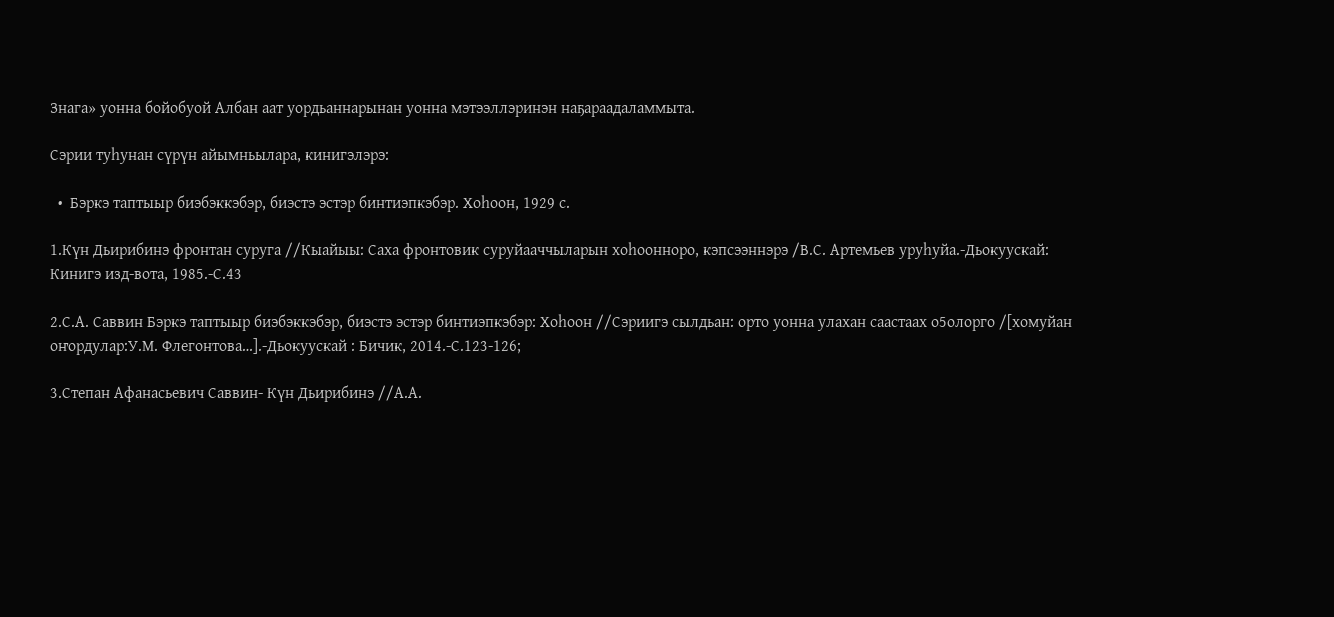Знага» уонна бойобуой Албан аат уордьаннарынан уонна мэтээллэринэн наҕараадаламмыта.

Сэрии туһунан сүрүн айымньылара, кинигэлэрэ:

  •  Бэркэ таптыыр биэбэккэбэр, биэстэ эстэр бинтиэпкэбэр. Хоһоон, 1929 с.

1.Күн Дьирибинэ фронтан суруга //Кыайыы: Саха фронтовик суруйааччыларын хоһоонноро, кэпсээннэрэ /В.С. Артемьев уруһуйа.-Дьокуускай: Кинигэ изд-вота, 1985.-С.43

2.С.А. Саввин Бэркэ таптыыр биэбэккэбэр, биэстэ эстэр бинтиэпкэбэр: Хоһоон //Сэриигэ сылдьан: орто уонна улахан саастаах о5олорго /[хомуйан оҥордулар:У.М. Флегонтова…].-Дьокуускай : Бичик, 2014.-С.123-126;

3.Степан Афанасьевич Саввин- Күн Дьирибинэ //А.А.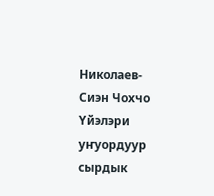Николаев-Сиэн Чохчо Үйэлэри уҥуордуур сырдык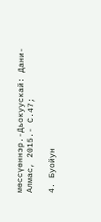мөссүөннэр.-Дьокуускай: Дани-Алмас, 2015.- С.47;

4. Буойун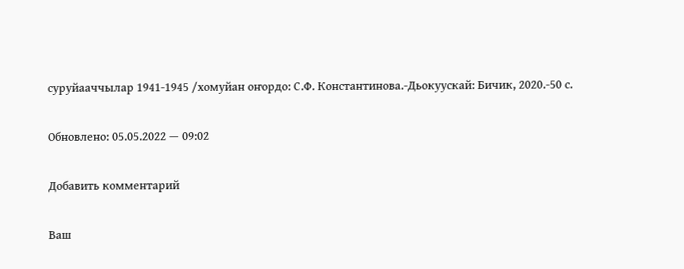суруйааччылар 1941-1945 /хомуйан оҥордо: С.Ф. Константинова.-Дьокуускай: Бичик, 2020.-50 с.

Обновлено: 05.05.2022 — 09:02

Добавить комментарий

Ваш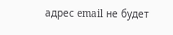адрес email не будет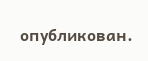опубликован.